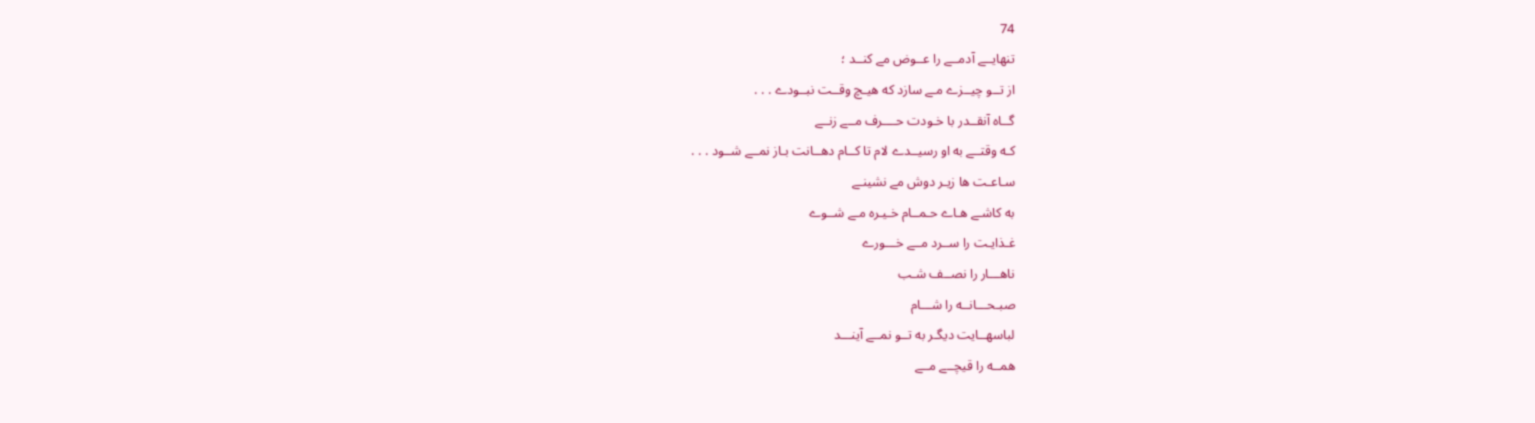74
تنهایــے آدمــے را عــوض مے کنــد ؛
از تــو چیــزے مـے سازد که هیـچ وقــت نبــودے . . .
گــاه آنقــدر با خـودت حــــرف مــے زنــے
کـه وقتــے به او رسیــدے لام تا کــام دهــانت بـاز نمــے شــود . . .
سـاعـت ها زیـر دوش مے نشینـے
به کاشـے هـاے حـمــام خـیـره مـے شــوے
غـذایـت را ســرد مــے خـــورے
ناهـــار را نصــف شـب
صبـحـــانــه را شـــام
لباسهــایت دیگـر به تــو نمــے آینـــد
همــه را قیچــے مــے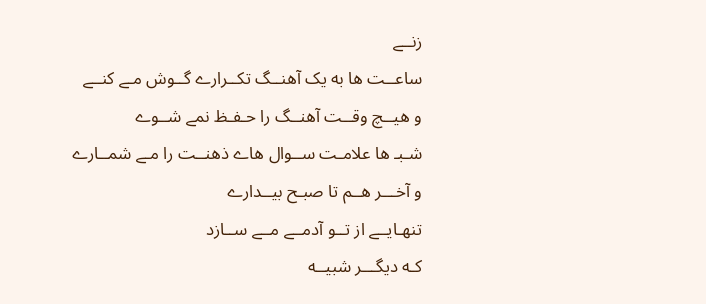زنــے
ساعــت ها به یک آهنــگ تکــرارے گــوش مـے کنــے
و هیــچ وقــت آهنــگ را حـفـظ نمے شــوے
شـبـ ها علامـت ســوال هاے ذهنــت را مـے شمــارے
و آخـــر هــم تا صبـح بیــدارے
تنهـایــے از تــو آدمــے مــے ســازد
کـه دیگـــر شبیــه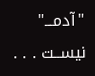"آدمـــ" نیســت . . .